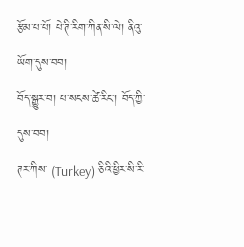རྩོམ་པ་པོ། པེ་ཊི་རིག་ཀིན་སི་ལེ། ནིའུ་ཡོག་དུས་བབ།
བོད་སྒྱུར་བ། པ་སངས་ཚེ་རིང་། བོད་ཀྱི་དུས་བབ།
ཊར་ཀིས་ (Turkey) ཅིའི་ཕྱིར་སི་རི་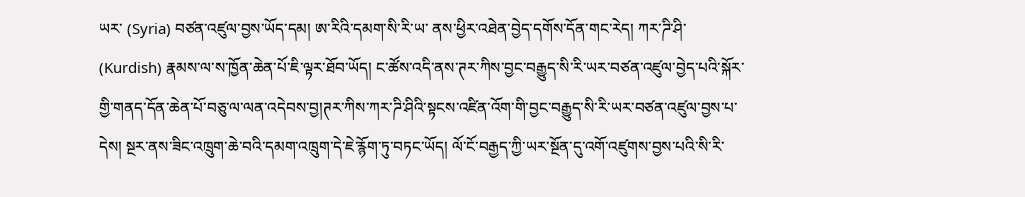ཡར་ (Syria) བཙན་འཛུལ་བྱས་ཡོད་དམ། ཨ་རིའི་དམག་སི་རི་ཡ་ ནས་ཕྱིར་འཐེན་བྱེད་དགོས་དོན་གང་རེད། ཀར་ཌི་ཤི་ (Kurdish) རྣམས་ལ་ས་ཁྱོན་ཆེན་པོ་ཇི་ལྟར་ཐོབ་ཡོད། ང་ཚོས་འདི་ནས་ཊར་ཀིས་བྱང་བརྒྱུད་སི་རི་ཡར་བཙན་འཛུལ་བྱེད་པའི་སྐོར་གྱི་གནད་དོན་ཆེན་པོ་བཅུ་ལ་ལན་འདེབས་བྱ།ཊར་ཀིས་ཀར་ཌི་ཤིའི་སྟངས་འཛིན་འོག་གི་བྱང་བརྒྱུད་སི་རི་ཡར་བཙན་འཛུལ་བྱས་པ་དེས། སྔར་ནས་ཟིང་འཁྲུག་ཆེ་བའི་དམག་འཁྲུག་དེ་ཇེ་རྙོག་ཏུ་བཏང་ཡོད། ལོ་ངོ་བརྒྱད་ཀྱི་ཡར་སྔོན་དུ་འགོ་འཛུགས་བྱས་པའི་སི་རི་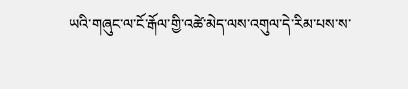ཡའི་གཞུང་ལ་ངོ་རྒོལ་གྱི་འཚེ་མེད་ལས་འགུལ་དེ་རིམ་པས་ས་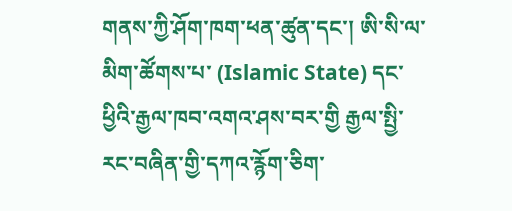གནས་ཀྱི་ཤོག་ཁག་ཕན་ཚུན་དང་། ཨི་སི་ལ་མིག་ཚོགས་པ་ (Islamic State) དང་ཕྱིའི་རྒྱལ་ཁབ་འགའ་ཤས་བར་གྱི རྒྱལ་སྤྱི་རང་བཞིན་གྱི་དཀའ་རྙོག་ཅིག་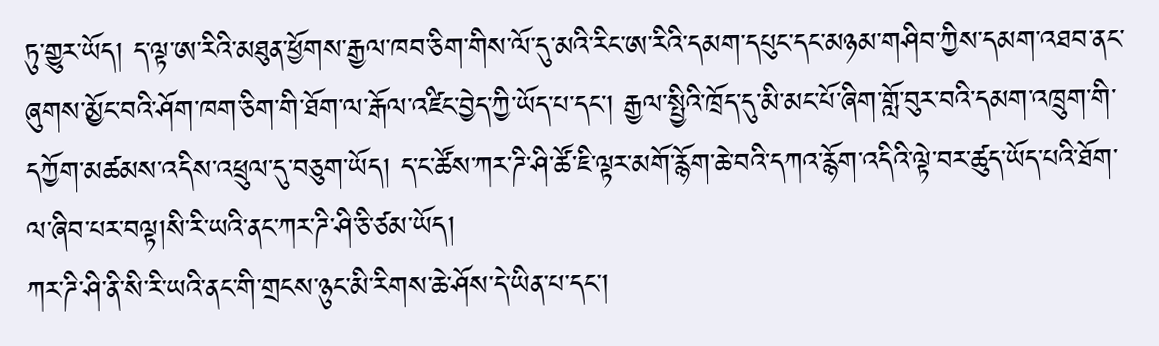ཏུ་གྱུར་ཡོད། ད་ལྟ་ཨ་རིའི་མཐུན་ཕྱོགས་རྒྱལ་ཁབ་ཅིག་གིས་ལོ་དུ་མའི་རིང་ཨ་རིའི་དམག་དཔུང་དང་མཉམ་གཤིབ་ཀྱིས་དམག་འཐབ་ནང་ཞུགས་མྱོང་བའི་ཤོག་ཁག་ཅིག་གི་ཐོག་ལ་རྒོལ་འཛིང་བྱེད་ཀྱི་ཡོད་པ་དང་། རྒྱལ་སྤྱིའི་ཁྲོད་དུ་མི་མང་པོ་ཞིག་གློ་བུར་བའི་དམག་འཁྲུག་གི་དཀྱོག་མཚམས་འདིས་འཕྲུལ་དུ་བཅུག་ཡོད། ད་ང་ཚོས་ཀར་ཌི་ཤི་ཚོ་ཇི་ལྟར་མགོ་རྙོག་ཆེ་བའི་དཀའ་རྙོག་འདིའི་ལྟེ་བར་ཚུད་ཡོད་པའི་ཐོག་ལ་ཞིབ་པར་བལྟ།སི་རི་ཡའི་ནང་ཀར་ཌི་ཤི་ཅི་ཙམ་ཡོད།
ཀར་ཌི་ཤི་ནི་སི་རི་ཡའི་ནང་གི་གྲངས་ཉུང་མི་རིགས་ཆེ་ཤོས་དེ་ཡིན་པ་དང་།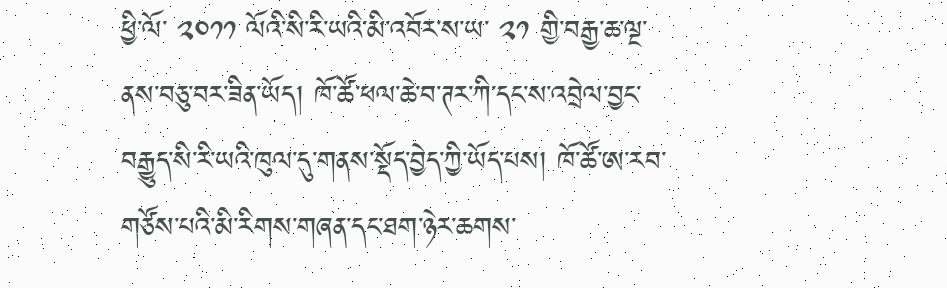ཕྱི་ལོ་ ༢༠༡༡ ལོའི་སི་རི་ཡའི་མི་འབོར་ས་ཡ་ ༢༡ གྱི་བརྒྱ་ཆ་ལྔ་ནས་བཅུ་བར་ཟིན་ཡོད། ཁོ་ཚོ་ཕལ་ཆེ་བ་ཊར་ཀི་དང་ས་འབྲེལ་བྱང་བརྒྱུད་སི་རི་ཡའི་ཁུལ་དུ་གནས་སྡོད་བྱེད་ཀྱི་ཡོད་པས། ཁོ་ཚོ་ཨ་རབ་གཙོས་པའི་མི་རིགས་གཞན་དང་ཐག་ཉེར་ཆགས་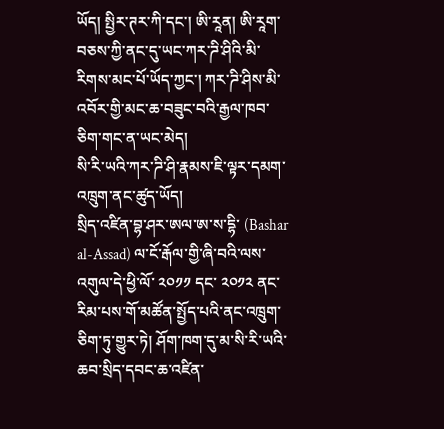ཡོད། སྤྱིར་ཊར་ཀི་དང་། ཨི་རཱན། ཨི་རཱག་བཅས་ཀྱི་ནང་དུ་ཡང་ཀར་ཌི་ཤིའི་མི་རིགས་མང་པོ་ཡོད་ཀྱང་། ཀར་ཌི་ཤིས་མི་འབོར་གྱི་མང་ཆ་བཟུང་བའི་རྒྱལ་ཁབ་ཅིག་གང་ན་ཡང་མེད།
སི་རི་ཡའི་ཀར་ཌི་ཤི་རྣམས་ཇི་ལྟར་དམག་འཁྲུག་ནང་ཚུད་ཡོད།
སྲིད་འཛིན་བྷ་ཤར་ཨལ་ཨ་ས་དྷི་ (Bashar al-Assad) ལ་ངོ་རྒོལ་གྱི་ཞི་བའི་ལས་འགུལ་དེ་ཕྱི་ལོ་ ༢༠༡༡ དང་ ༢༠༡༢ ནང་རིམ་པས་གོ་མཚོན་སྤྱོད་པའི་ནང་འཁྲུག་ཅིག་ཏུ་གྱུར་ཏེ། ཤོག་ཁག་དུ་མ་སི་རི་ཡའི་ཆབ་སྲིད་དབང་ཆ་འཛིན་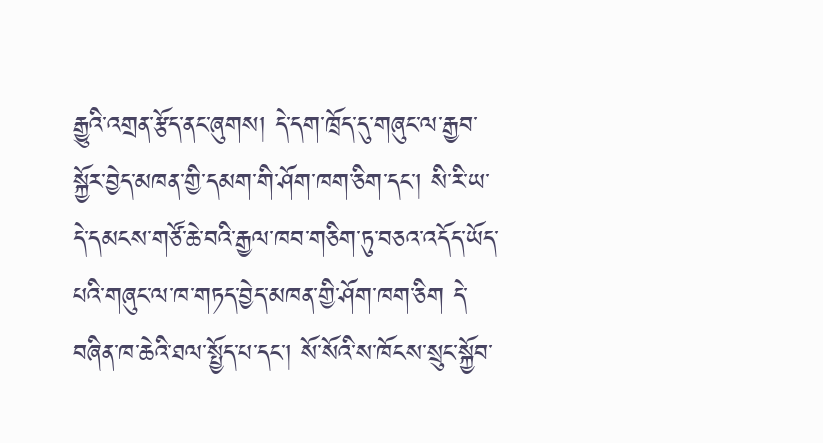རྒྱུའི་འགྲན་རྩོད་ནང་ཞུགས། དེ་དག་ཁྲོད་དུ་གཞུང་ལ་རྒྱབ་སྐྱོར་བྱེད་མཁན་གྱི་དམག་གི་ཤོག་ཁག་ཅིག་དང་། སི་རི་ཡ་དེ་དམངས་གཙོ་ཆེ་བའི་རྒྱལ་ཁབ་གཅིག་ཏུ་བཅའ་འདོད་ཡོད་པའི་གཞུང་ལ་ཁ་གཏད་བྱེད་མཁན་གྱི་ཤོག་ཁག་ཅིག དེ་བཞིན་ཁ་ཆེའི་ཐལ་སྤྱོད་པ་དང་། སོ་སོའི་ས་ཁོངས་སྲུང་སྐྱོབ་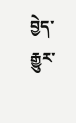བྱེད་རྒྱུར་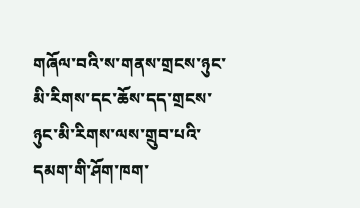གཞོལ་བའི་ས་གནས་གྲངས་ཉུང་མི་རིགས་དང་ཆོས་དད་གྲངས་ཉུང་མི་རིགས་ལས་གྲུབ་པའི་དམག་གི་ཤོག་ཁག་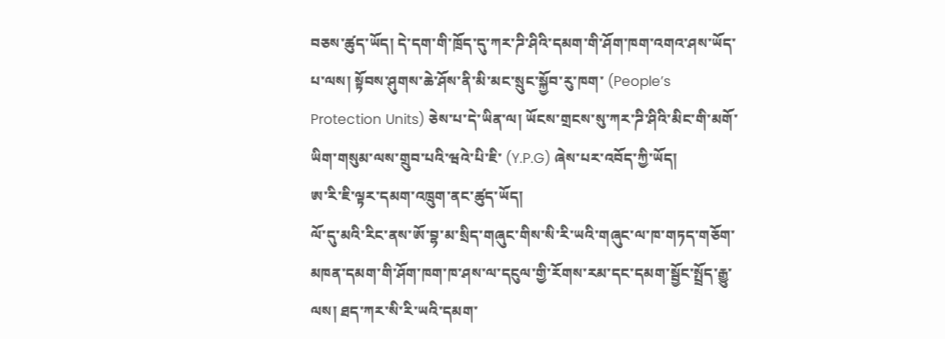བཅས་ཚུད་ཡོད། དེ་དག་གི་ཁྲོད་དུ་ཀར་ཌི་ཤིའི་དམག་གི་ཤོག་ཁག་འགའ་ཤས་ཡོད་པ་ལས། སྟོབས་ཤུགས་ཆེ་ཤོས་ནི་མི་མང་སྲུང་སྐྱོབ་རུ་ཁག་ (People’s Protection Units) ཅེས་པ་དེ་ཡིན་ལ། ཡོངས་གྲངས་སུ་ཀར་ཌི་ཤིའི་མིང་གི་མགོ་ཡིག་གསུམ་ལས་གྲུབ་པའི་ཝའེ་པི་ཇི་ (Y.P.G) ཞེས་པར་འབོད་ཀྱི་ཡོད།
ཨ་རི་ཇི་ལྟར་དམག་འཁྲུག་ནང་ཚུད་ཡོད།
ལོ་དུ་མའི་རིང་ནས་ཨོ་བྷ་མ་སྲིད་གཞུང་གིས་སི་རི་ཡའི་གཞུང་ལ་ཁ་གཏད་གཅོག་མཁན་དམག་གི་ཤོག་ཁག་ཁ་ཤས་ལ་དངུལ་གྱི་རོགས་རམ་དང་དམག་སྦྱོང་སྤྲོད་རྒྱུ་ལས། ཐད་ཀར་སི་རི་ཡའི་དམག་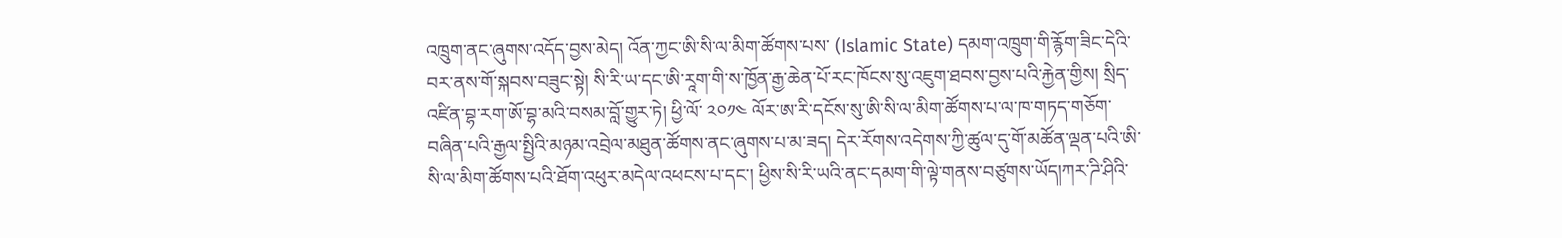འཁྲུག་ནང་ཞུགས་འདོད་བྱས་མེད། འོན་ཀྱང་ཨི་སི་ལ་མིག་ཚོགས་པས་ (Islamic State) དམག་འཁྲུག་གི་རྙོག་ཟིང་དེའི་བར་ནས་གོ་སྐབས་བཟུང་སྟེ། སི་རི་ཡ་དང་ཨི་རཱག་གི་ས་ཁྱོན་རྒྱ་ཆེན་པོ་རང་ཁོངས་སུ་འཇུག་ཐབས་བྱས་པའི་རྐྱེན་གྱིས། སྲིད་འཛིན་བྷ་རག་ཨོ་བྷ་མའི་བསམ་བློ་གྱུར་ཏེ། ཕྱི་ལོ་ ༢༠༡༤ ལོར་ཨ་རི་དངོས་སུ་ཨི་སི་ལ་མིག་ཚོགས་པ་ལ་ཁ་གཏད་གཅོག་བཞིན་པའི་རྒྱལ་སྤྱིའི་མཉམ་འབྲེལ་མཐུན་ཚོགས་ནང་ཞུགས་པ་མ་ཟད། དེར་རོགས་འདེགས་ཀྱི་ཚུལ་དུ་གོ་མཚོན་ལྡན་པའི་ཨི་སི་ལ་མིག་ཚོགས་པའི་ཐོག་འཕུར་མདེལ་འཕངས་པ་དང་། ཕྱིས་སི་རི་ཡའི་ནང་དམག་གི་ལྟེ་གནས་བཙུགས་ཡོད།ཀར་ཌི་ཤིའི་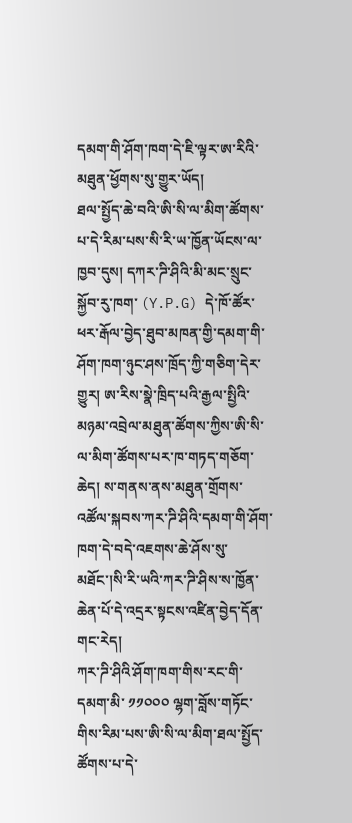དམག་གི་ཤོག་ཁག་དེ་ཇི་ལྟར་ཨ་རིའི་མཐུན་ཕྱོགས་སུ་གྱུར་ཡོད།
ཐལ་སྤྱོད་ཆེ་བའི་ཨི་སི་ལ་མིག་ཚོགས་པ་དེ་རིམ་པས་སི་རི་ཡ་ཁྱོན་ཡོངས་ལ་ཁྱབ་དུས། དཀར་ཌི་ཤིའི་མི་མང་སྲུང་སྐྱོབ་རུ་ཁག་ (Y.P.G) དེ་ཁོ་ཚོར་ཕར་རྒོལ་བྱེད་ཐུབ་མཁན་གྱི་དམག་གི་ཤོག་ཁག་ཉུང་ཤས་ཁྲོད་ཀྱི་གཅིག་དེར་གྱུར། ཨ་རིས་སྣེ་ཁྲིད་པའི་རྒྱལ་སྤྱིའི་མཉམ་འབྲེལ་མཐུན་ཚོགས་ཀྱིས་ཨི་སི་ལ་མིག་ཚོགས་པར་ཁ་གཏད་གཅོག་ཆེད། ས་གནས་ནས་མཐུན་གྲོགས་འཚོལ་སྐབས་ཀར་ཌི་ཤིའི་དམག་གི་ཤོག་ཁག་དེ་བདེ་འཇགས་ཆེ་ཤོས་སུ་མཐོང་།སི་རི་ཡའི་ཀར་ཌི་ཤིས་ས་ཁྱོན་ཆེན་པོ་དེ་འདྲར་སྟངས་འཛིན་བྱེད་དོན་གང་རེད།
ཀར་ཌི་ཤིའི་ཤོག་ཁག་གིས་རང་གི་དམག་མི་ ༡༡༠༠༠ ལྷག་བློས་གཏོང་གིས་རིམ་པས་ཨི་སི་ལ་མིག་ཐལ་སྤྱོད་ཚོགས་པ་དེ་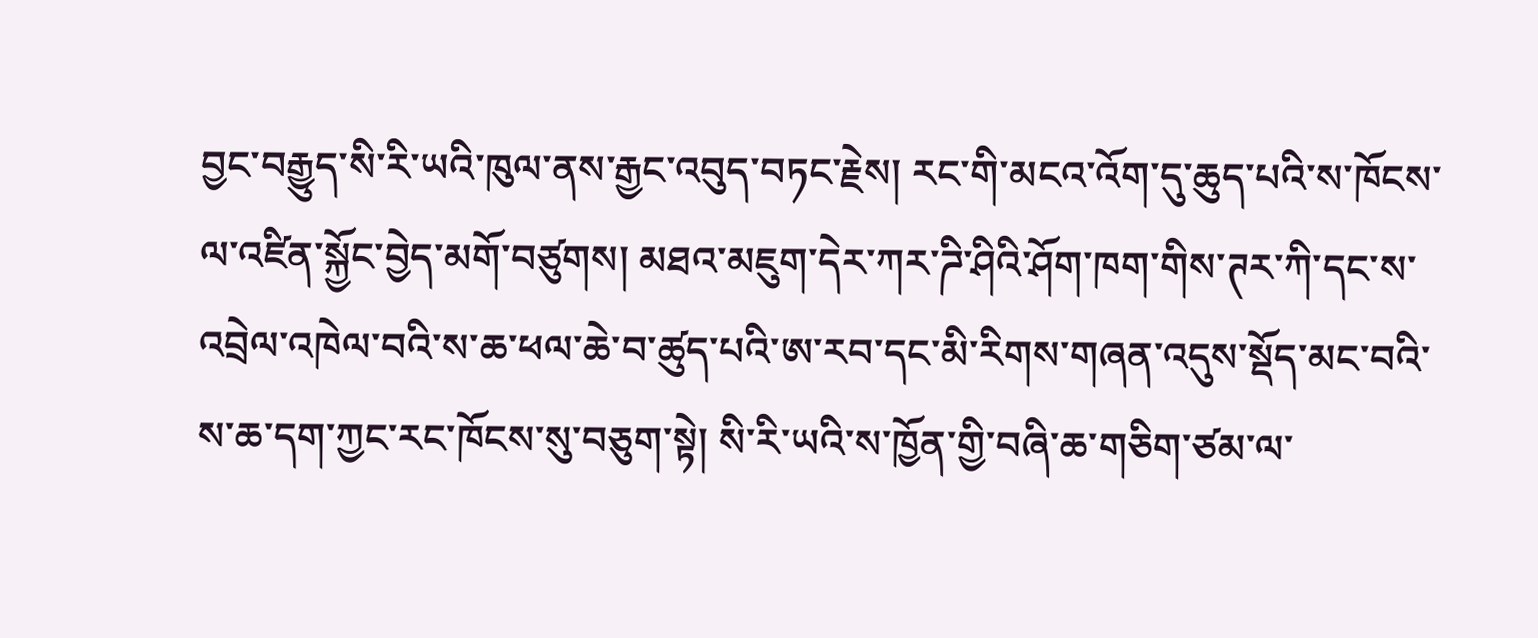བྱང་བརྒྱུད་སི་རི་ཡའི་ཁུལ་ནས་རྒྱང་འབུད་བཏང་རྗེས། རང་གི་མངའ་འོག་དུ་ཆུད་པའི་ས་ཁོངས་ལ་འཛིན་སྐྱོང་བྱེད་མགོ་བཙུགས། མཐའ་མཇུག་དེར་ཀར་ཌི་ཤིའི་ཤོག་ཁག་གིས་ཊར་ཀི་དང་ས་འབྲེལ་འཁེལ་བའི་ས་ཆ་ཕལ་ཆེ་བ་ཚུད་པའི་ཨ་རབ་དང་མི་རིགས་གཞན་འདུས་སྡོད་མང་བའི་ས་ཆ་དག་ཀྱང་རང་ཁོངས་སུ་བཅུག་སྟེ། སི་རི་ཡའི་ས་ཁྱོན་གྱི་བཞི་ཆ་གཅིག་ཙམ་ལ་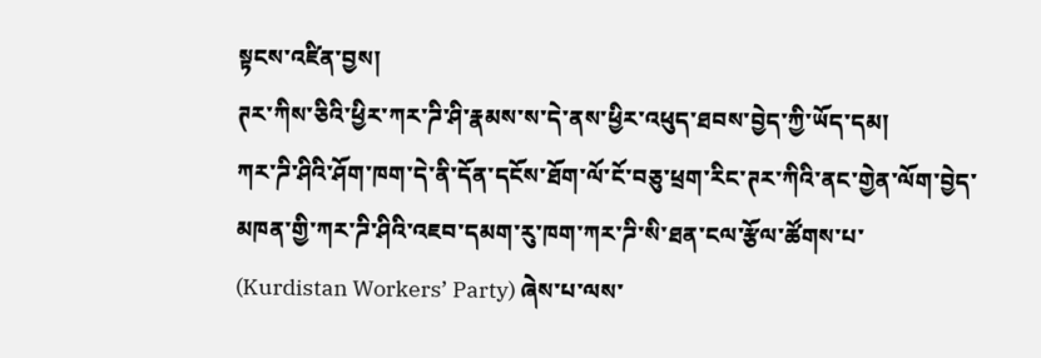སྟངས་འཛིན་བྱས།
ཊར་ཀིས་ཅིའི་ཕྱིར་ཀར་ཌི་ཤི་རྣམས་ས་དེ་ནས་ཕྱིར་འཕུད་ཐབས་བྱེད་ཀྱི་ཡོད་དམ།
ཀར་ཌི་ཤིའི་ཤོག་ཁག་དེ་ནི་དོན་དངོས་ཐོག་ལོ་ངོ་བཅུ་ཕྲག་རིང་ཊར་ཀིའི་ནང་གྱེན་ལོག་བྱེད་མཁན་གྱི་ཀར་ཌི་ཤིའི་འཇབ་དམག་རུ་ཁག་ཀར་ཌི་སི་ཐན་ངལ་རྩོལ་ཚོགས་པ་ (Kurdistan Workers’ Party) ཞེས་པ་ལས་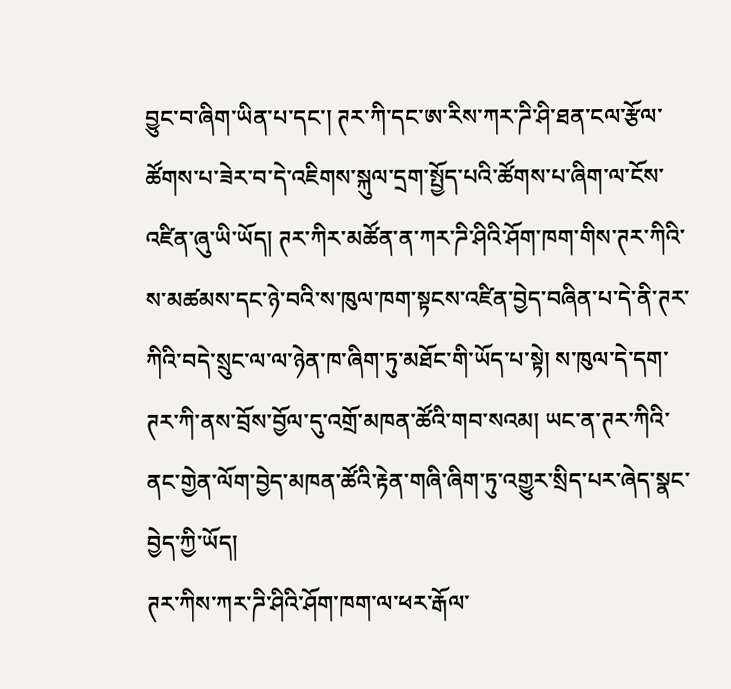བྱུང་བ་ཞིག་ཡིན་པ་དང་། ཊར་ཀི་དང་ཨ་རིས་ཀར་ཌི་ཤི་ཐན་ངལ་རྩོལ་ཚོགས་པ་ཟེར་བ་དེ་འཇིགས་སྐུལ་དྲག་སྤྱོད་པའི་ཚོགས་པ་ཞིག་ལ་ངོས་འཛིན་ཞུ་ཡི་ཡོད། ཊར་ཀིར་མཚོན་ན་ཀར་ཌི་ཤིའི་ཤོག་ཁག་གིས་ཊར་ཀིའི་ས་མཚམས་དང་ཉེ་བའི་ས་ཁུལ་ཁག་སྟངས་འཛིན་བྱེད་བཞིན་པ་དེ་ནི་ཊར་ཀིའི་བདེ་སྲུང་ལ་ལ་ཉེན་ཁ་ཞིག་ཏུ་མཐོང་གི་ཡོད་པ་སྟེ། ས་ཁུལ་དེ་དག་ཊར་ཀི་ནས་བྲོས་བྱོལ་དུ་འགྲོ་མཁན་ཚོའི་གབ་སའམ། ཡང་ན་ཊར་ཀིའི་ནང་གྱེན་ལོག་བྱེད་མཁན་ཚོའི་རྟེན་གཞི་ཞིག་ཏུ་འགྱུར་སྲིད་པར་ཞེད་སྣང་བྱེད་ཀྱི་ཡོད།
ཊར་ཀིས་ཀར་ཌི་ཤིའི་ཤོག་ཁག་ལ་ཕར་རྒོལ་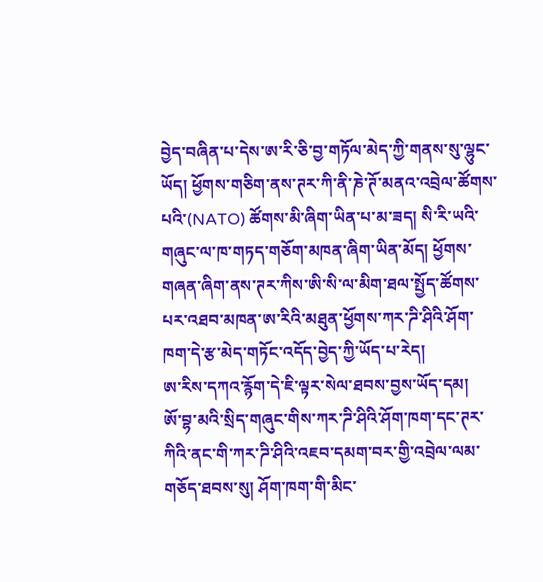བྱེད་བཞིན་པ་དེས་ཨ་རི་ཅི་བྱ་གཏོལ་མེད་ཀྱི་གནས་སུ་ལྷུང་ཡོད། ཕྱོགས་གཅིག་ནས་ཊར་ཀི་ནི་ཎེ་ཊོ་མནའ་འབྲེལ་ཚོགས་པའི་(NATO) ཚོགས་མི་ཞིག་ཡིན་པ་མ་ཟད། སི་རི་ཡའི་གཞུང་ལ་ཁ་གཏད་གཅོག་མཁན་ཞིག་ཡིན་མོད། ཕྱོགས་གཞན་ཞིག་ནས་ཊར་ཀིས་ཨི་སི་ལ་མིག་ཐལ་སྤྱོད་ཚོགས་པར་འཐབ་མཁན་ཨ་རིའི་མཐུན་ཕྱོགས་ཀར་ཌི་ཤིའི་ཤོག་ཁག་དེ་རྩ་མེད་གཏོང་འདོད་བྱེད་ཀྱི་ཡོད་པ་རེད།
ཨ་རིས་དཀའ་རྙོག་དེ་ཇི་ལྟར་སེལ་ཐབས་བྱས་ཡོད་དམ།
ཨོ་བྷ་མའི་སྲིད་གཞུང་གིས་ཀར་ཌི་ཤིའི་ཤོག་ཁག་དང་ཊར་ཀིའི་ནང་གི་ཀར་ཌི་ཤིའི་འཇབ་དམག་བར་གྱི་འབྲེལ་ལམ་གཅོད་ཐབས་སུ། ཤོག་ཁག་གི་མིང་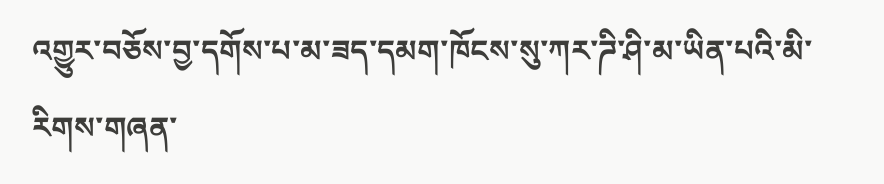འགྱུར་བཅོས་བྱ་དགོས་པ་མ་ཟད་དམག་ཁོངས་སུ་ཀར་ཌི་ཤི་མ་ཡིན་པའི་མི་རིགས་གཞན་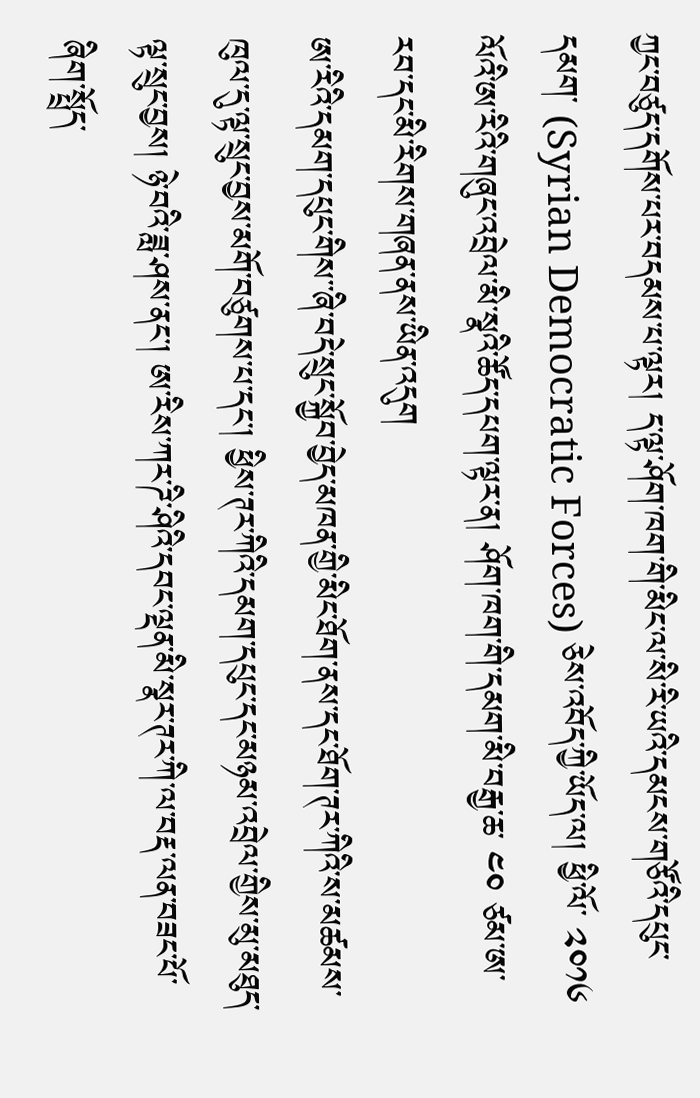ཀྱང་བཙུད་དགོས་པར་བདམས་པ་ལྟར། ད་ལྟ་ཤོག་ཁག་གི་མིང་ལ་སི་རི་ཡའི་དམངས་གཙོའི་དཔུང་དམག་ (Syrian Democratic Forces) ཅེས་འབོད་ཀྱི་ཡོད་ལ། ཕྱི་ལོ་ ༢༠༡༦ ལོའི་ཨ་རིའི་གཞུང་འབྲེལ་མི་སྣའི་ཚོད་དཔག་ལྟར་ན། ཤོག་ཁག་གི་དམག་མི་བརྒྱ་ཆ་ ༤༠ ཙམ་ཨ་རབ་དང་མི་རིགས་གཞན་ནས་ཡིན་འདུག
ཨ་རིའི་དམག་དཔུང་གིས་་ཞི་བདེ་སྲུང་སྐྱོབ་བྱེད་མཁན་གྱི་མིང་ཐོག་ནས་དང་ཐོག་ཊར་ཀིའི་ས་མཚམས་ཁུལ་དུ་ལྟ་སྲུང་བྱས་མགོ་བཙུགས་པ་དང་། ཕྱིས་ཊར་ཀིའི་དམག་དཔུང་དང་མཉམ་འབྲེལ་གྱིས་མུ་མཐུད་ལྟ་སྲུང་བྱས། ཉེ་བའི་ཟླ་ཤས་ནང་། ཨ་རིས་ཀར་ཌི་ཤིའི་དབང་ལྡན་མི་སྣར་ཊར་ཀི་ལ་བརྡ་ལན་བཟང་པོ་ཞིག་སྤྲོད་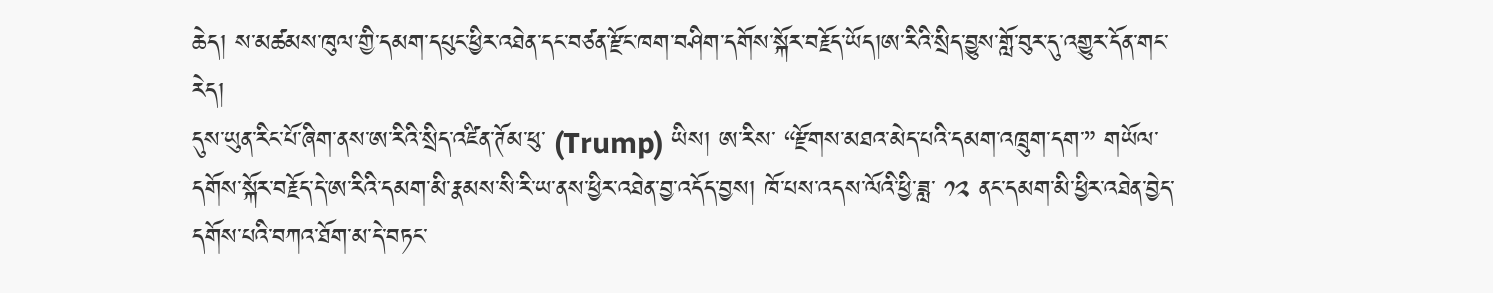ཆེད། ས་མཚམས་ཁུལ་གྱི་དམག་དཔུང་ཕྱིར་འཐེན་དང་བཙན་རྫོང་ཁག་བཤིག་དགོས་སྐོར་བརྗོད་ཡོད།ཨ་རིའི་སྲིད་བྱུས་གློ་བུར་དུ་འགྱུར་དོན་གང་རེད།
དུས་ཡུན་རིང་པོ་ཞིག་ནས་ཨ་རིའི་སྲིད་འཛིན་ཊོམ་ཕུ་ (Trump) ཡིས། ཨ་རིས་ “རྫོགས་མཐའ་མེད་པའི་དམག་འཁྲུག་དག་” གཡོལ་དགོས་སྐོར་བརྗོད་དེ་ཨ་རིའི་དམག་མི་རྣམས་སི་རི་ཡ་ནས་ཕྱིར་འཐེན་བྱ་འདོད་བྱས། ཁོ་པས་འདས་ལོའི་ཕྱི་ཟླ་ ༡༢ ནང་དམག་མི་ཕྱིར་འཐེན་བྱེད་དགོས་པའི་བཀའ་ཐོག་མ་དེ་བཏང་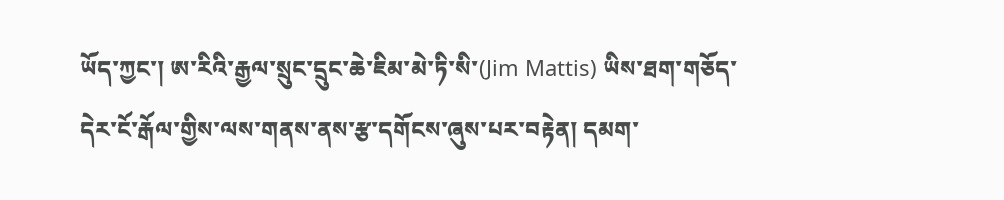ཡོད་ཀྱང་། ཨ་རིའི་རྒྱལ་སྲུང་དྲུང་ཆེ་ཇིམ་མེ་ཏི་སི་(Jim Mattis) ཡིས་ཐག་གཅོད་དེར་ངོ་རྒོལ་གྱིས་ལས་གནས་ནས་རྩ་དགོངས་ཞུས་པར་བརྟེན། དམག་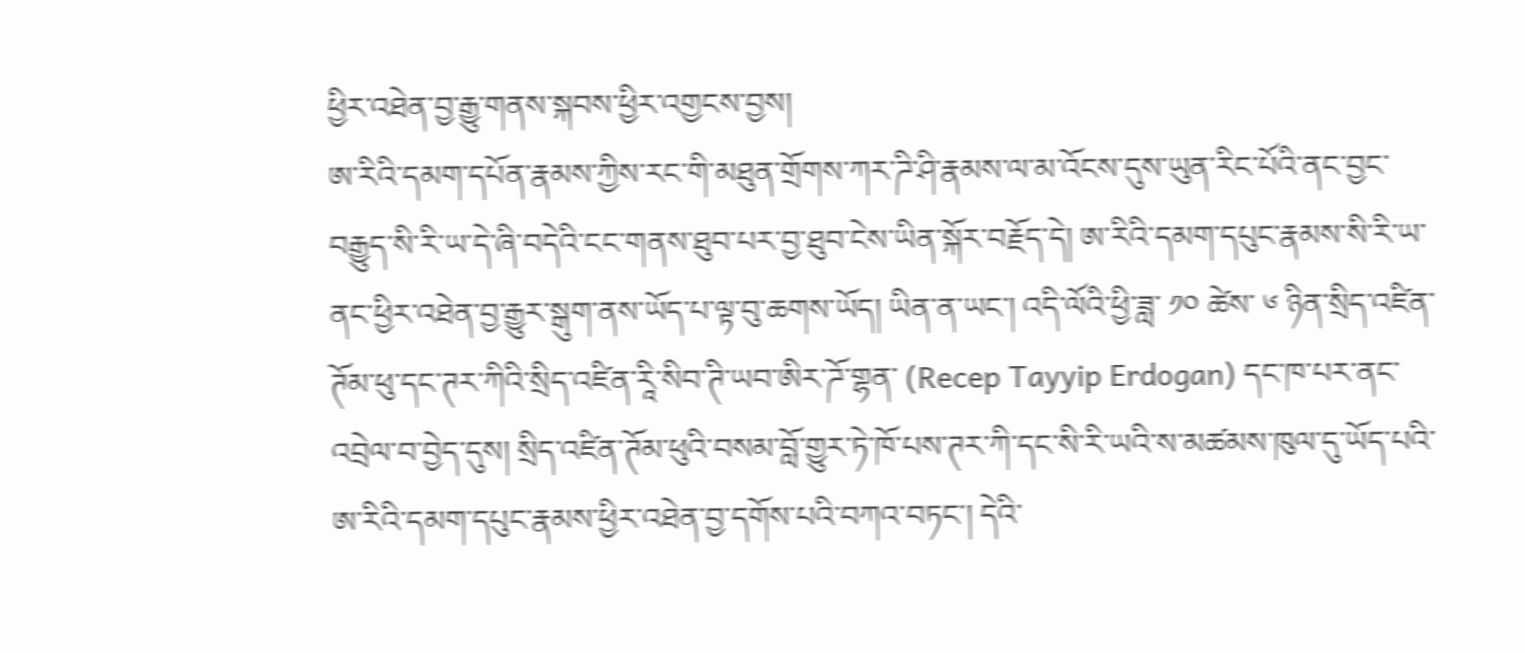ཕྱིར་འཐེན་བྱ་རྒྱུ་གནས་སྐབས་ཕྱིར་འགྱངས་བྱས།
ཨ་རིའི་དམག་དཔོན་རྣམས་ཀྱིས་རང་གི་མཐུན་གྲོགས་ཀར་ཌི་ཤི་རྣམས་ལ་མ་འོངས་དུས་ཡུན་རིང་པོའི་ནང་བྱང་བརྒྱུད་སི་རི་ཡ་དེ་ཞི་བདེའི་ངང་གནས་ཐུབ་པར་བྱ་ཐུབ་ངེས་ཡིན་སྐོར་བརྗོད་དེ། ཨ་རིའི་དམག་དཔུང་རྣམས་སི་རི་ཡ་ནང་ཕྱིར་འཐེན་བྱ་རྒྱུར་སྒུག་ནས་ཡོད་པ་ལྟ་བུ་ཆགས་ཡོད། ཡིན་ན་ཡང་། འདི་ལོའི་ཕྱི་ཟླ་ ༡༠ ཚེས་ ༦ ཉིན་སྲིད་འཛིན་ཊོམ་ཕུ་དང་ཊར་ཀིའི་སྲིད་འཛིན་རཱི་སིབ་ཊི་ཡབ་ཨིར་ཌོ་གྷན་ (Recep Tayyip Erdogan) དང་ཁ་པར་ནང་འབྲེལ་བ་བྱེད་དུས། སྲིད་འཛིན་ཊོམ་ཕུའི་བསམ་བློ་གྱུར་ཏེ་ཁོ་པས་ཊར་ཀི་དང་སི་རི་ཡའི་ས་མཚམས་ཁུལ་དུ་ཡོད་པའི་ཨ་རིའི་དམག་དཔུང་རྣམས་ཕྱིར་འཐེན་བྱ་དགོས་པའི་བཀའ་བཏང་། དེའི་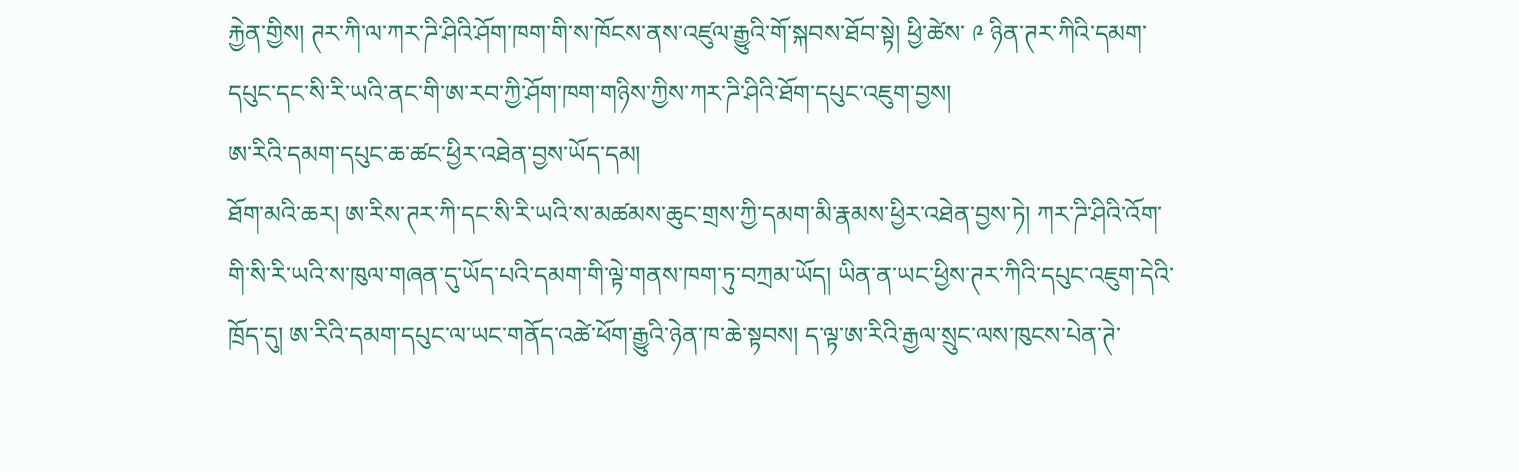རྐྱེན་གྱིས། ཊར་ཀི་ལ་ཀར་ཌི་ཤིའི་ཤོག་ཁག་གི་ས་ཁོངས་ནས་འཛུལ་རྒྱུའི་གོ་སྐབས་ཐོབ་སྟེ། ཕྱི་ཚེས་ ༩ ཉིན་ཊར་ཀིའི་དམག་དཔུང་དང་སི་རི་ཡའི་ནང་གི་ཨ་རབ་ཀྱི་ཤོག་ཁག་གཉིས་ཀྱིས་ཀར་ཌི་ཤིའི་ཐོག་དཔུང་འཇུག་བྱས།
ཨ་རིའི་དམག་དཔུང་ཆ་ཚང་ཕྱིར་འཐེན་བྱས་ཡོད་དམ།
ཐོག་མའི་ཆར། ཨ་རིས་ཊར་ཀི་དང་སི་རི་ཡའི་ས་མཚམས་ཆུང་གྲས་ཀྱི་དམག་མི་རྣམས་ཕྱིར་འཐེན་བྱས་ཏེ། ཀར་ཌི་ཤིའི་འོག་གི་སི་རི་ཡའི་ས་ཁུལ་གཞན་དུ་ཡོད་པའི་དམག་གི་ལྟེ་གནས་ཁག་ཏུ་བཀྲམ་ཡོད། ཡིན་ན་ཡང་ཕྱིས་ཊར་ཀིའི་དཔུང་འཇུག་དེའི་ཁྲོད་དུ། ཨ་རིའི་དམག་དཔུང་ལ་ཡང་གནོད་འཚེ་ཕོག་རྒྱུའི་ཉེན་ཁ་ཆེ་སྟབས། ད་ལྟ་ཨ་རིའི་རྒྱལ་སྲུང་ལས་ཁུངས་པེན་ཊེ་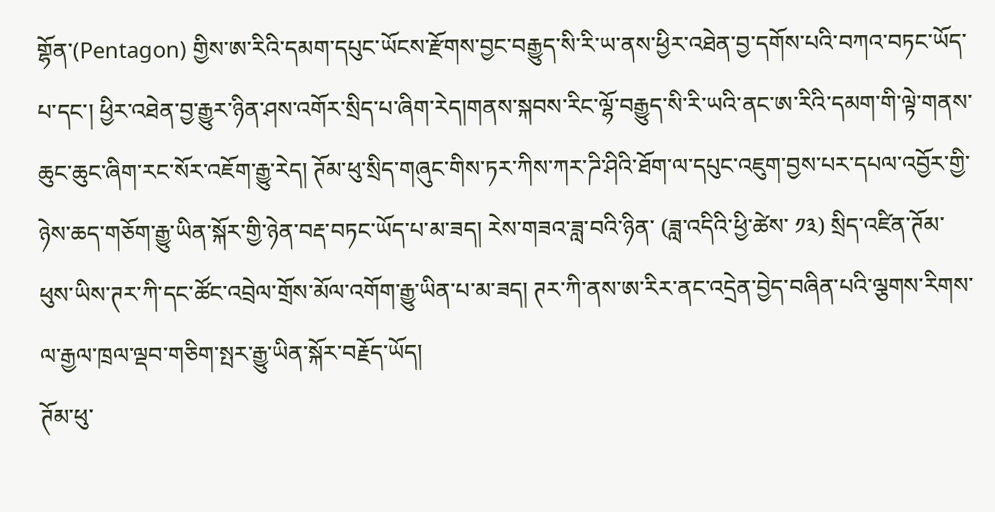གྷོན་(Pentagon) གྱིས་ཨ་རིའི་དམག་དཔུང་ཡོངས་རྫོགས་བྱང་བརྒྱུད་སི་རི་ཡ་ནས་ཕྱིར་འཐེན་བྱ་དགོས་པའི་བཀའ་བཏང་ཡོད་པ་དང་། ཕྱིར་འཐེན་བྱ་རྒྱུར་ཉིན་ཤས་འགོར་སྲིད་པ་ཞིག་རེད།གནས་སྐབས་རིང་ལྷོ་བརྒྱུད་སི་རི་ཡའི་ནང་ཨ་རིའི་དམག་གི་ལྟེ་གནས་ཆུང་ཆུང་ཞིག་རང་སོར་འཇོག་རྒྱུ་རེད། ཊོམ་ཕུ་སྲིད་གཞུང་གིས་ཏར་ཀིས་ཀར་ཌི་ཤིའི་ཐོག་ལ་དཔུང་འཇུག་བྱས་པར་དཔལ་འབྱོར་གྱི་ཉེས་ཆད་གཅོག་རྒྱུ་ཡིན་སྐོར་གྱི་ཉེན་བརྡ་བཏང་ཡོད་པ་མ་ཟད། རེས་གཟའ་ཟླ་བའི་ཉིན་ (ཟླ་འདིའི་ཕྱི་ཚེས་ ༡༣) སྲིད་འཛིན་ཊོམ་ཕུས་ཡིས་ཊར་ཀི་དང་ཚོང་འབྲེལ་གྲོས་མོལ་འགོག་རྒྱུ་ཡིན་པ་མ་ཟད། ཊར་ཀི་ནས་ཨ་རིར་ནང་འདྲེན་བྱེད་བཞིན་པའི་ལྕགས་རིགས་ལ་རྒྱལ་ཁྲལ་ལྡབ་གཅིག་སྤར་རྒྱུ་ཡིན་སྐོར་བརྗོད་ཡོད།
ཊོམ་ཕུ་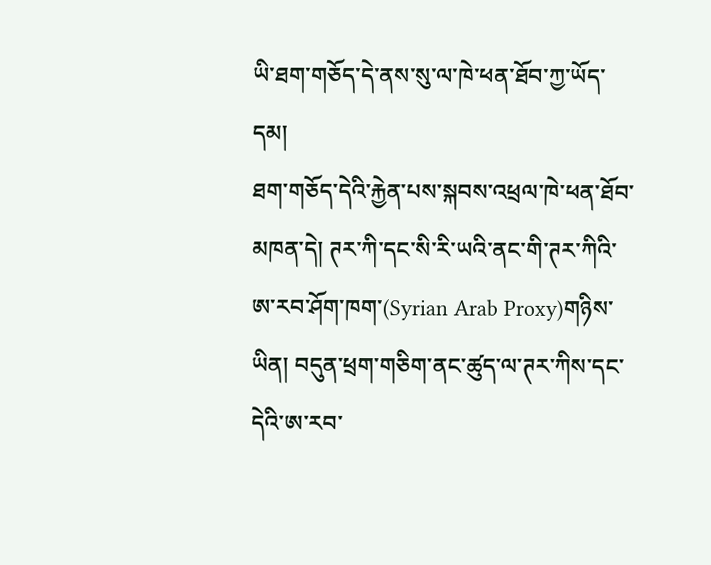ཡི་ཐག་གཅོད་དེ་ནས་སུ་ལ་ཁེ་ཕན་ཐོབ་ཀྱ་ཡོད་དམ།
ཐག་གཅོད་དེའི་རྐྱེན་པས་སྐབས་འཕྲལ་ཁེ་ཕན་ཐོབ་མཁན་དེ། ཊར་ཀི་དང་སི་རི་ཡའི་ནང་གི་ཊར་ཀིའི་ཨ་རབ་ཤོག་ཁག་(Syrian Arab Proxy)གཉིས་ཡིན། བདུན་ཕྲག་གཅིག་ནང་ཚུད་ལ་ཊར་ཀིས་དང་དེའི་ཨ་རབ་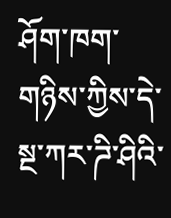ཤོག་ཁག་གཉིས་ཀྱིས་དེ་སྔ་ཀར་ཌི་ཤིའི་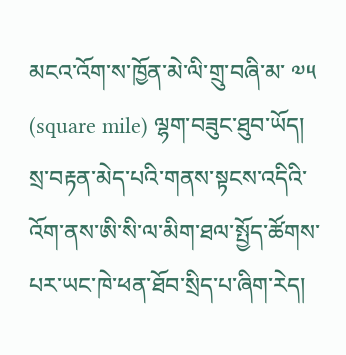མངའ་འོག་ས་ཁྱོན་མེ་ལི་གྲུ་བཞི་མ་ ༧༥ (square mile) ལྷག་བཟུང་ཐུབ་ཡོད།
སྲ་བརྟན་མེད་པའི་གནས་སྟངས་འདིའི་འོག་ནས་ཨི་སི་ལ་མིག་ཐལ་སྤྱོད་ཚོགས་པར་ཡང་ཁེ་ཕན་ཐོབ་སྲིད་པ་ཞིག་རེད།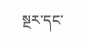སྔར་དང་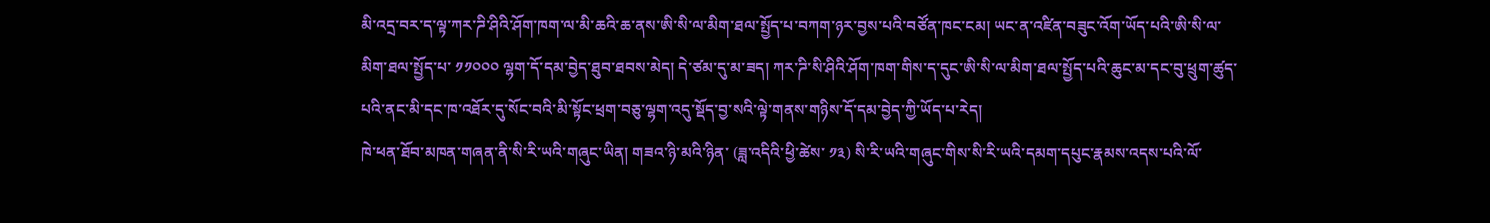མི་འདྲ་བར་ད་ལྟ་ཀར་ཌི་ཤིའི་ཤོག་ཁག་ལ་མི་ཆའི་ཆ་ནས་ཨི་སི་ལ་མིག་ཐལ་སྤྱོད་པ་བཀག་ཉར་བྱས་པའི་བཙོན་ཁང་ངམ། ཡང་ན་འཛིན་བཟུང་འོག་ཡོད་པའི་ཨི་སི་ལ་མིག་ཐལ་སྤྱོད་པ་ ༡༡༠༠༠ ལྷག་དོ་དམ་བྱེད་ཐུབ་ཐབས་མེད། དེ་ཙམ་དུ་མ་ཟད། ཀར་ཌི་སི་ཤིའི་ཤོག་ཁག་གིས་ད་དུང་ཨི་སི་ལ་མིག་ཐལ་སྤྱོད་པའི་ཆུང་མ་དང་བུ་ཕྲུག་ཚུད་པའི་ནང་མི་དང་ཁ་འཐོར་དུ་སོང་བའི་མི་སྟོང་ཕྲག་བཅུ་ལྷག་འདུ་སྡོད་བྱ་སའི་ལྟེ་གནས་གཉིས་དོ་དམ་བྱེད་ཀྱི་ཡོད་པ་རེད།
ཁེ་ཕན་ཐོབ་མཁན་གཞན་ནི་སི་རི་ཡའི་གཞུང་ཡིན། གཟའ་ཉི་མའི་ཉིན་ (ཟླ་འདིའི་ཕྱི་ཚེས་ ༡༣) སི་རི་ཡའི་གཞུང་གིས་སི་རི་ཡའི་དམག་དཔུང་རྣམས་འདས་པའི་ལོ་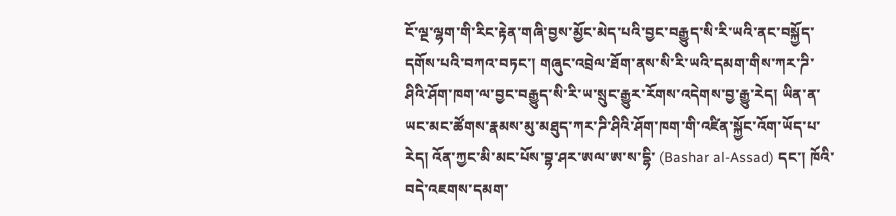ངོ་ལྔ་ལྷག་གི་རིང་རྟེན་གཞི་བྱས་མྱོང་མེད་པའི་བྱང་བརྒྱུད་སི་རི་ཡའི་ནང་བསྐྱོད་དགོས་པའི་བཀའ་བཏང་། གཞུང་འབྲེལ་ཐོག་ནས་སི་རི་ཡའི་དམག་གིས་ཀར་ཌི་ཤིའི་ཤོག་ཁག་ལ་བྱང་བརྒྱུད་སི་རི་ཡ་སྲུང་རྒྱུར་རོགས་འདེགས་བྱ་རྒྱུ་རེད། ཡིན་ན་ཡང་མང་ཚོགས་རྣམས་མུ་མཐུད་ཀར་ཌི་ཤིའི་ཤོག་ཁག་གི་འཛིན་སྐྱོང་འོག་ཡོད་པ་རེད། འོན་ཀྱང་མི་མང་པོས་བྷ་ཤར་ཨལ་ཨ་ས་དྷི་ (Bashar al-Assad) དང་། ཁོའི་བདེ་འཇགས་དམག་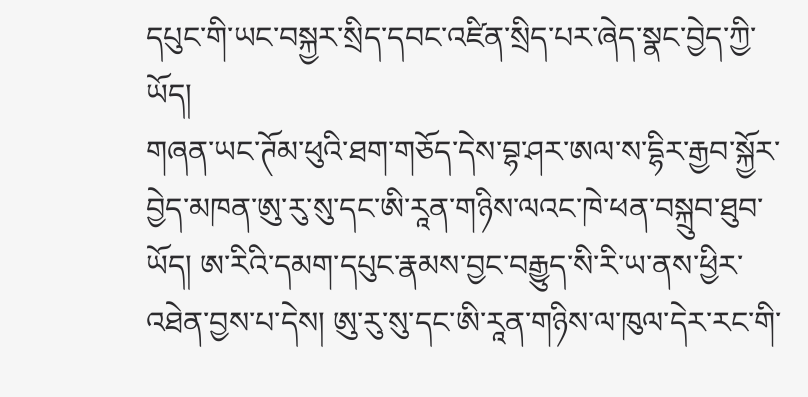དཔུང་གི་ཡང་བསྐྱར་སྲིད་དབང་འཛིན་སྲིད་པར་ཞེད་སྣང་བྱེད་ཀྱི་ཡོད།
གཞན་ཡང་ཊོམ་ཕུའི་ཐག་གཅོད་དེས་བྷ་ཤར་ཨལ་ས་དྷིར་རྒྱབ་སྐྱོར་བྱེད་མཁན་ཨུ་རུ་སུ་དང་ཨི་རཱན་གཉིས་ལའང་ཁེ་ཕན་བསྐྲུབ་ཐུབ་ཡོད། ཨ་རིའི་དམག་དཔུང་རྣམས་བྱང་བརྒྱུད་སི་རི་ཡ་ནས་ཕྱིར་འཐེན་བྱས་པ་དེས། ཨུ་རུ་སུ་དང་ཨི་རཱན་གཉིས་ལ་ཁུལ་དེར་རང་གི་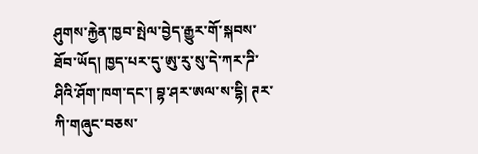ཤུགས་རྐྱེན་ཁྱབ་སྤེལ་བྱེད་རྒྱུར་གོ་སྐབས་ཐོབ་ཡོད། ཁྱད་པར་དུ་ཨུ་རུ་སུ་དེ་ཀར་ཌི་ཤིའི་ཤོག་ཁག་དང་། བྷ་ཤར་ཨལ་ས་དྷི། ཊར་ཀི་གཞུང་བཅས་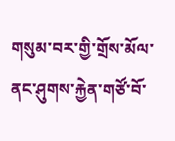གསུམ་བར་གྱི་གྲོས་མོལ་ནང་ཤུགས་རྐྱེན་གཙོ་བོ་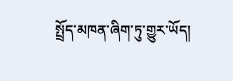སྤྲོད་མཁན་ཞིག་ཏུ་གྱུར་ཡོད།